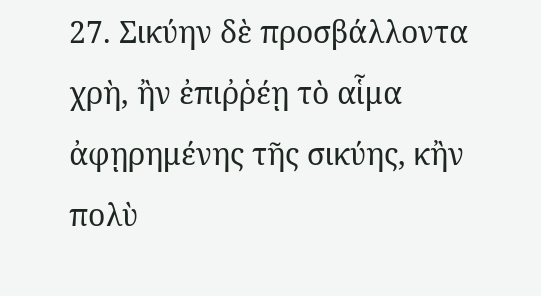27. Σικύην δὲ προσβάλλοντα χρὴ, ἢν ἐπιῤῥέῃ τὸ αἷμα ἀφῃρημένης τῆς σικύης, κἢν πολὺ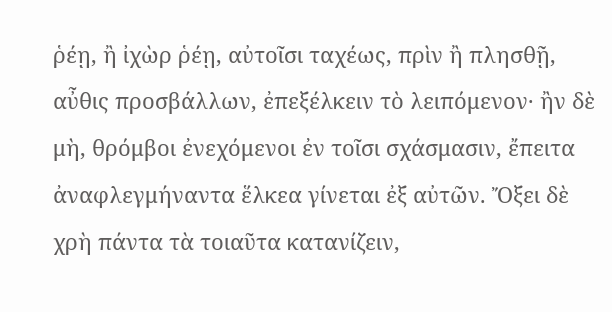ῥέῃ, ἢ ἰχὼρ ῥέῃ, αὐτοῖσι ταχέως, πρὶν ἢ πλησθῇ, αὖθις προσβάλλων, ἐπεξέλκειν τὸ λειπόμενον· ἢν δὲ μὴ, θρόμβοι ἐνεχόμενοι ἐν τοῖσι σχάσμασιν, ἔπειτα ἀναφλεγμήναντα ἕλκεα γίνεται ἐξ αὐτῶν. Ὄξει δὲ χρὴ πάντα τὰ τοιαῦτα κατανίζειν,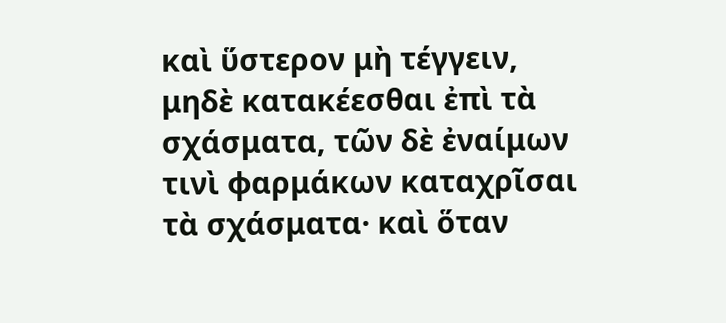καὶ ὕστερον μὴ τέγγειν, μηδὲ κατακέεσθαι ἐπὶ τὰ σχάσματα, τῶν δὲ ἐναίμων τινὶ φαρμάκων καταχρῖσαι τὰ σχάσματα· καὶ ὅταν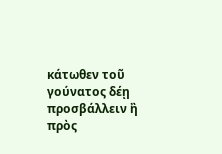κάτωθεν τοῦ γούνατος δέῃ προσβάλλειν ἢ πρὸς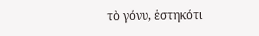τὸ γόνυ, ἑστηκότι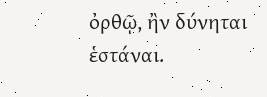ὀρθῷ, ἢν δύνηται ἑστάναι.